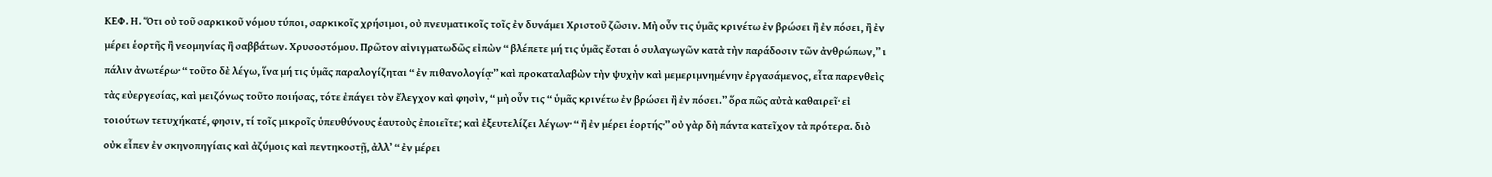ΚΕΦ. Η. Ὅτι οὐ τοῦ σαρκικοῦ νόμου τύποι, σαρκικοῖς χρήσιμοι, οὐ πνευματικοῖς τοῖς ἐν δυνάμει Χριστοῦ ζῶσιν. Μὴ οὖν τις ὑμᾶς κρινέτω ἐν βρώσει ἢ ἐν πόσει, ἢ ἐν μέρει ἑορτῆς ἢ νεομηνίας ἢ σαββάτων. Χρυσοστόμου. Πρῶτον αἰνιγματωδῶς εἰπὼν “ βλέπετε μή τις ὑμᾶς ἔσται ὁ συλαγωγῶν κατὰ τὴν παράδοσιν τῶν ἀνθρώπων,” ι πάλιν ἀνωτέρω· “ τοῦτο δὲ λέγω, ἵνα μή τις ὑμᾶς παραλογίζηται “ ἐν πιθανολογίᾳ·” καὶ προκαταλαβὼν τὴν ψυχὴν καὶ μεμεριμνημένην ἐργασάμενος, εἶτα παρενθεὶς τὰς εὐεργεσίας, καὶ μειζόνως τοῦτο ποιήσας, τότε ἐπάγει τὸν ἔλεγχον καὶ φησὶν, “ μὴ οὖν τις “ ὑμᾶς κρινέτω ἐν βρώσει ἢ ἐν πόσει.” ὅρα πῶς αὐτὰ καθαιρεῖ· εἰ τοιούτων τετυχήκατέ, φησιν, τί τοῖς μικροῖς ὑπευθύνους ἑαυτοὺς ἐποιεῖτε; καὶ ἐξευτελίζει λέγων· “ ἢ ἐν μέρει ἑορτής·” οὐ γὰρ δὴ πάντα κατεῖχον τὰ πρότερα. διὸ οὐκ εἶπεν ἐν σκηνοπηγίαις καὶ ἀζύμοις καὶ πεντηκοστῇ, ἀλλ’ “ ἐν μέρει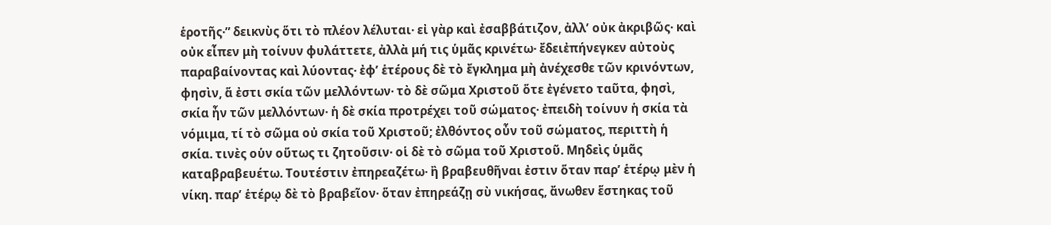ἑροτῆς·” δεικνὺς ὅτι τὸ πλέον λέλυται· εἰ γὰρ καὶ ἐσαββάτιζον, ἀλλ’ οὐκ ἀκριβῶς· καὶ οὐκ εἶπεν μὴ τοίνυν φυλάττετε, ἀλλὰ μή τις ὑμᾶς κρινέτω· ἔδειἐπήνεγκεν αὐτοὺς παραβαίνοντας καὶ λύοντας· ἐφ’ ἑτέρους δὲ τὸ ἔγκλημα μὴ ἀνέχεσθε τῶν κρινόντων, φησὶν, ἅ ἐστι σκία τῶν μελλόντων· τὸ δὲ σῶμα Χριστοῦ ὅτε ἐγένετο ταῦτα, φησὶ, σκία ἦν τῶν μελλόντων· ἡ δὲ σκία προτρέχει τοῦ σώματος· ἐπειδὴ τοίνυν ἡ σκία τὰ νόμιμα, τί τὸ σῶμα οὐ σκία τοῦ Χριστοῦ; ἐλθόντος οὖν τοῦ σώματος, περιττὴ ἡ σκία. τινὲς οὑν οὕτως τι ζητοῦσιν· οἱ δὲ τὸ σῶμα τοῦ Χριστοῦ. Μηδεὶς ὑμᾶς καταβραβευέτω. Τουτέστιν ἐπηρεαζέτω· ἢ βραβευθῆναι ἐστιν ὅταν παρ’ ἑτέρῳ μὲν ἡ νίκη. παρ’ ἑτέρῳ δὲ τὸ βραβεῖον· ὅταν ἐπηρεάζῃ σὺ νικήσας, ἄνωθεν ἕστηκας τοῦ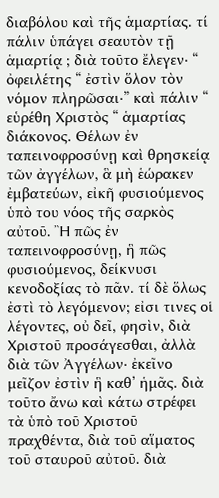διαβόλου καὶ τῆς ἁμαρτίας. τί πάλιν ὑπάγει σεαυτὸν τῇ ἁμαρτίᾳ ; διὰ τοῦτο ἔλεγεν· “ ὀφειλέτης “ ἐστὶν ὅλον τὸν νόμον πληρῶσαι·” καὶ πάλιν “ εὑρέθη Χριστὸς “ ἁμαρτίας διάκονος. Θέλων ἐν ταπεινοφροσύνῃ καὶ θρησκείᾳ τῶν ἀγγέλων, ἃ μὴ ἑώρακεν ἐμβατεύων, εἰκῆ φυσιούμενος ὑπὸ του νόος τῆς σαρκὸς αὐτοῦ. Ἢ πῶς ἐν ταπεινοφροσύνῃ, ἣ πῶς φυσιούμενος, δείκνυσι κενοδοξίας τὸ πᾶν. τί δὲ ὅλως ἐστὶ τὸ λεγόμενον; εἰσι τινες οἱ λέγοντες, οὐ δεῖ, φησὶν, διὰ Χριστοῦ προσάγεσθαι, ἀλλὰ διὰ τῶν Ἀγγέλων· ἐκεῖνο μεῖζον ἐστὶν ἣ καθ’ ἡμᾶς. διὰ τοῦτο ἄνω καὶ κάτω στρέφει τὰ ὑπὸ τοῦ Χριστοῦ πραχθέντα, διὰ τοῦ αἵματος τοῦ σταυροῦ αὐτοῦ. διὰ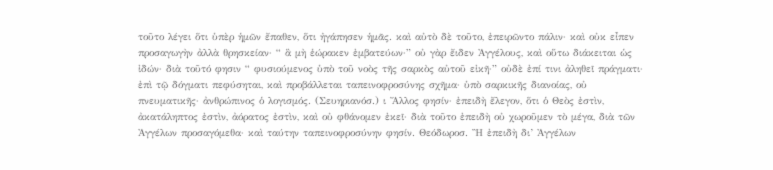τοῦτο λέγει ὅτι ὑπὲρ ἡμῶν ἔπαθεν, ὅτι ἠγάπησεν ἡμᾶς. καὶ αὐτὸ δὲ τοῦτο, ἐπειρῶντο πάλιν· καὶ οὐκ εἶπεν προσαγωγὴν ἀλλὰ θρησκείαν· “ ἃ μὴ ἑώρακεν ἐμβατεύων·” οὐ γὰρ ἔιδεν Ἀγγέλους, καὶ οὕτω διάκειται ὡς ἰδών· διὰ τοῦτό φησιν “ φυσιούμενος ὑπὸ τοῦ νοὸς τῆς σαρκὸς αὐτοῦ εἰκῆ·” οὐδὲ ἐπί τινι ἀληθεῖ πράγματι· ἐπὶ τῷ δόγματι πεφύσηται, καὶ προβάλλεται ταπεινοφροσύνης σχῆμα· ὑπὸ σαρκικῆς διανοίας, οὐ πνευματικῆς· ἀνθρώπινος ὁ λογισμός. (Σευηριανόσ.) ι Ἄλλος φησίν· ἐπειδὴ ἔλεγον, ὅτι ὁ Θεὸς ἐστὶν, ἀκατάληπτος ἐστὶν, ἀόρατος ἐστὶν, καὶ οὐ φθάνομεν ἐκεῖ· διὰ τοῦτο ἐπειδὴ οὐ χωροῦμεν τὸ μέγα, διὰ τῶν Ἀγγέλων προσαγόμεθα· καὶ ταύτην ταπεινοφροσύνην φησίν. Θεόδωροσ. Ἢ ἐπειδὴ δι’ Ἀγγέλων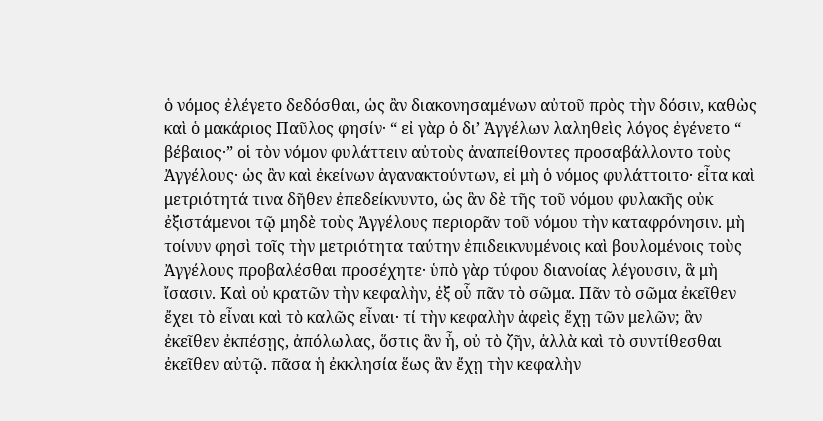ὁ νόμος ἐλέγετο δεδόσθαι, ὡς ἂν διακονησαμένων αὐτοῦ πρὸς τὴν δόσιν, καθὼς καὶ ὁ μακάριος Παῦλος φησίν· “ εἰ γὰρ ὁ δι’ Ἀγγέλων λαληθεὶς λόγος ἐγένετο “ βέβαιος·” οἱ τὸν νόμον φυλάττειν αὐτοὺς ἀναπείθοντες προσαβάλλοντο τοὺς Ἀγγέλους· ὡς ἂν καὶ ἐκείνων ἀγανακτούντων, εἰ μὴ ὁ νόμος φυλάττοιτο· εἶτα καὶ μετριότητά τινα δῆθεν ἐπεδείκνυντο, ὡς ἃν δὲ τῆς τοῦ νόμου φυλακῆς οὐκ ἐξιστάμενοι τῷ μηδὲ τοὺς Ἀγγέλους περιορᾶν τοῦ νόμου τὴν καταφρόνησιν. μὴ τοίνυν φησὶ τοῖς τὴν μετριότητα ταύτην ἐπιδεικνυμένοις καὶ βουλομένοις τοὺς Ἀγγέλους προβαλέσθαι προσέχητε· ὑπὸ γὰρ τύφου διανοίας λέγουσιν, ἃ μὴ ἴσασιν. Καὶ οὐ κρατῶν τὴν κεφαλὴν, ἐξ οὗ πᾶν τὸ σῶμα. Πᾶν τὸ σῶμα ἐκεῖθεν ἔχει τὸ εἶναι καὶ τὸ καλῶς εἶναι· τί τὴν κεφαλὴν ἀφεὶς ἔχῃ τῶν μελῶν; ἃν ἐκεῖθεν ἐκπέσῃς, ἀπόλωλας, ὅστις ἃν ἦ, οὐ τὸ ζῆν, ἀλλὰ καὶ τὸ συντίθεσθαι ἐκεῖθεν αὐτῷ. πᾶσα ἡ ἐκκλησία ἕως ἃν ἔχῃ τὴν κεφαλὴν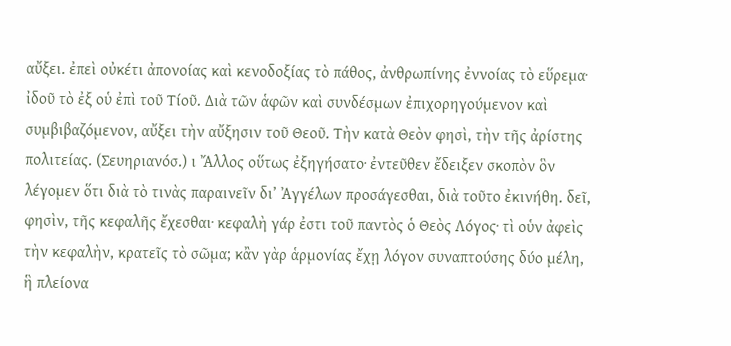αὔξει. ἐπεὶ οὐκέτι ἀπονοίας καὶ κενοδοξίας τὸ πάθος, ἀνθρωπίνης ἐννοίας τὸ εὕρεμα· ἰδοῦ τὸ ἐξ οὑ ἐπὶ τοῦ Τίοῦ. Διὰ τῶν ἁφῶν καὶ συνδέσμων ἐπιχορηγούμενον καὶ συμβιβαζόμενον, αὔξει τὴν αὔξησιν τοῦ Θεοῦ. Τὴν κατὰ Θεὸν φησὶ, τὴν τῆς ἀρίστης πολιτείας. (Σευηριανόσ.) ι Ἄλλος οὕτως ἐξηγήσατο· ἐντεῦθεν ἔδειξεν σκοπὸν ὃν λέγομεν ὅτι διὰ τὸ τινὰς παραινεῖν δι’ Ἀγγέλων προσάγεσθαι, διὰ τοῦτο ἐκινήθη. δεῖ, φησὶν, τῆς κεφαλῆς ἔχεσθαι· κεφαλὴ γάρ ἐστι τοῦ παντὸς ὁ Θεὸς Λόγος· τὶ οὑν ἀφεὶς τὴν κεφαλὴν, κρατεῖς τὸ σῶμα; κἂν γὰρ ἁρμονίας ἔχῃ λόγον συναπτούσης δύο μέλη, ἣ πλείονα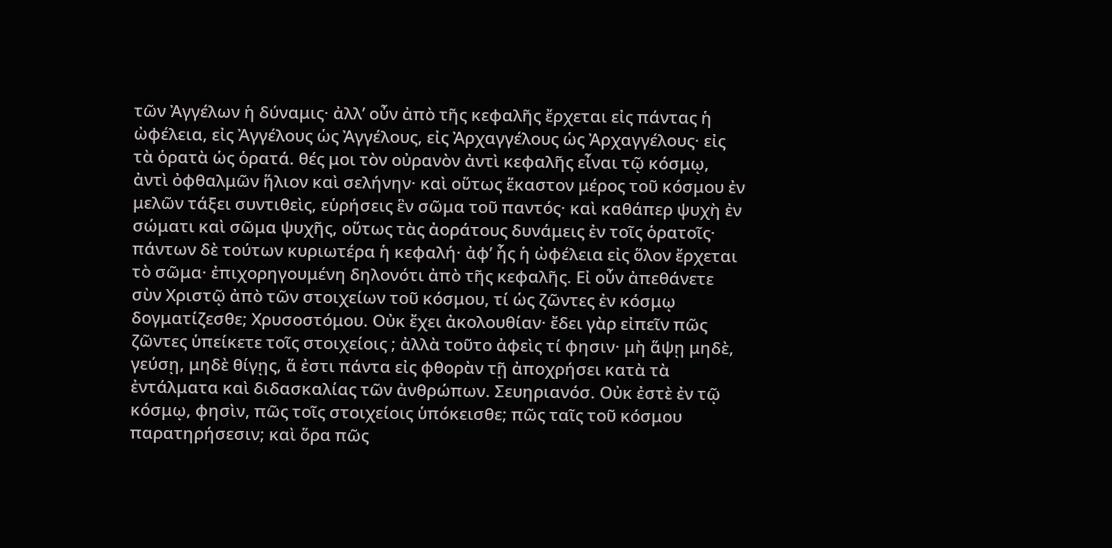τῶν Ἀγγέλων ἡ δύναμις· ἀλλ’ οὖν ἀπὸ τῆς κεφαλῆς ἔρχεται εἰς πάντας ἡ ὠφέλεια, εἰς Ἀγγέλους ὡς Ἀγγέλους, εἰς Ἀρχαγγέλους ὡς Ἀρχαγγέλους· εἰς τὰ ὁρατὰ ὡς ὁρατά. θές μοι τὸν οὐρανὸν ἀντὶ κεφαλῆς εἶναι τῷ κόσμῳ, ἀντὶ ὀφθαλμῶν ἥλιον καὶ σελήνην· καὶ οὕτως ἕκαστον μέρος τοῦ κόσμου ἐν μελῶν τάξει συντιθεὶς, εὑρήσεις ἓν σῶμα τοῦ παντός· καὶ καθάπερ ψυχὴ ἐν σώματι καὶ σῶμα ψυχῆς, οὕτως τὰς ἀοράτους δυνάμεις ἐν τοῖς ὁρατοῖς· πάντων δὲ τούτων κυριωτέρα ἡ κεφαλή· ἀφ’ ἧς ἡ ὠφέλεια εἰς ὅλον ἔρχεται τὸ σῶμα· ἐπιχορηγουμένη δηλονότι ἀπὸ τῆς κεφαλῆς. Εἰ οὖν ἀπεθάνετε σὺν Χριστῷ ἀπὸ τῶν στοιχείων τοῦ κόσμου, τί ὡς ζῶντες ἐν κόσμῳ δογματίζεσθε; Χρυσοστόμου. Οὐκ ἔχει ἀκολουθίαν· ἔδει γὰρ εἰπεῖν πῶς ζῶντες ὑπείκετε τοῖς στοιχείοις ; ἀλλὰ τοῦτο ἀφεὶς τί φησιν· μὴ ἅψῃ μηδὲ, γεύσῃ, μηδὲ θίγῃς, ἅ ἐστι πάντα εἰς φθορὰν τῇ ἀποχρήσει κατὰ τὰ ἐντάλματα καὶ διδασκαλίας τῶν ἀνθρώπων. Σευηριανόσ. Οὐκ ἐστὲ ἐν τῷ κόσμῳ, φησὶν, πῶς τοῖς στοιχείοις ὑπόκεισθε; πῶς ταῖς τοῦ κόσμου παρατηρήσεσιν; καὶ ὅρα πῶς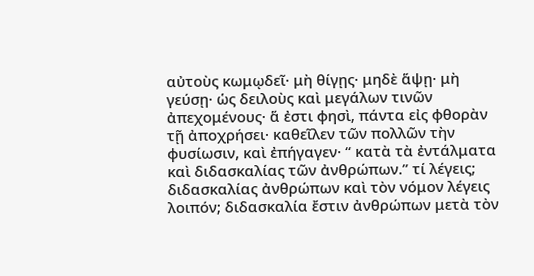αὐτοὺς κωμῳδεῖ· μὴ θίγῃς· μηδὲ ἅψῃ· μὴ γεύσῃ· ὡς δειλοὺς καὶ μεγάλων τινῶν ἀπεχομένους· ἅ ἐστι φησὶ, πάντα εἰς φθορὰν τῇ ἀποχρήσει· καθεῖλεν τῶν πολλῶν τὴν φυσίωσιν, καὶ ἐπήγαγεν· “ κατὰ τὰ ἐντάλματα καὶ διδασκαλίας τῶν ἀνθρώπων.” τί λέγεις; διδασκαλίας ἀνθρώπων καὶ τὸν νόμον λέγεις λοιπόν; διδασκαλία ἔστιν ἀνθρώπων μετὰ τὸν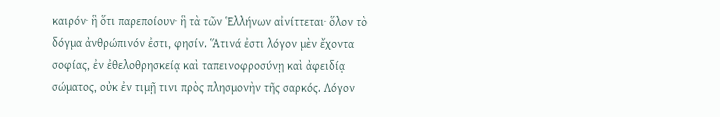καιρόν· ἣ ὅτι παρεποίουν· ἣ τὰ τῶν Ἑλλήνων αἰνίττεται· ὅλον τὸ δόγμα ἀνθρώπινόν ἐστι, φησίν. Ἅτινά ἐστι λόγον μὲν ἔχοντα σοφίας, ἐν ἐθελοθρησκείᾳ καὶ ταπεινοφροσύνῃ καὶ ἀφειδίᾳ σώματος, οὐκ ἐν τιμῇ τινι πρὸς πλησμονὴν τῆς σαρκός. Λόγον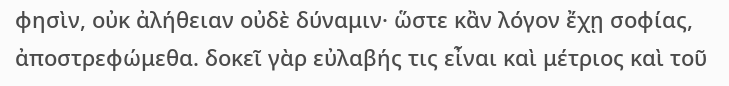φησὶν, οὐκ ἀλήθειαν οὐδὲ δύναμιν· ὥστε κἂν λόγον ἔχῃ σοφίας, ἀποστρεφώμεθα. δοκεῖ γὰρ εὐλαβής τις εἶναι καὶ μέτριος καὶ τοῦ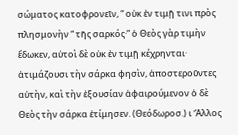σώματος κατοφρονεῖν, “ οὐκ ἐν τιμῇ τινι πρὸς πλησμονὴν “ τῆς σαρκός·” ὁ Θεὸς γὰρ τιμὴν ἔδωκεν, αὐτοὶ δὲ οὐκ ἐν τιμῇ κέχρηνται· ἀτιμάζουσι τὴν σάρκα φησὶν, ἀποστεροῦντες αὐτὴν, καὶ τὴν ἐξουσίαν ἀφαιρούμενον ὁ δὲ Θεὸς τὴν σάρκα ἐτίμησεν. (Θεόδωροσ.) ι Ἄλλος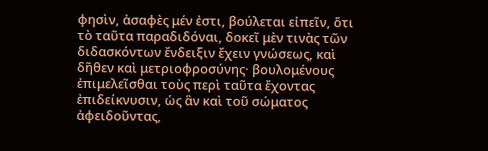φησὶν, ἀσαφὲς μέν ἐστι, βούλεται εἰπεῖν, ὅτι τὸ ταῦτα παραδιδόναι, δοκεῖ μὲν τινὰς τῶν διδασκόντων ἔνδειξιν ἔχειν γνώσεως, καὶ δῆθεν καὶ μετριοφροσύνης· βουλομένους ἐπιμελεῖσθαι τοὺς περὶ ταῦτα ἔχοντας ἐπιδείκνυσιν, ὡς ἃν καὶ τοῦ σώματος ἀφειδοῦντας,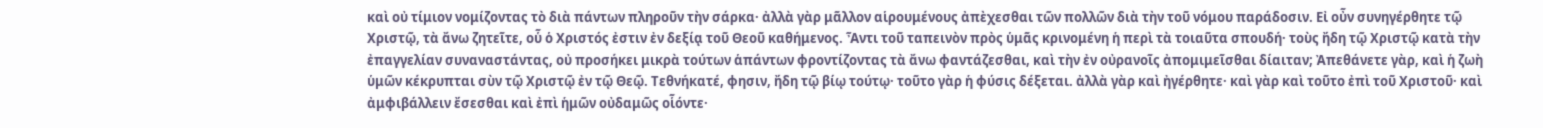καὶ οὐ τίμιον νομίζοντας τὸ διὰ πάντων πληροῦν τὴν σάρκα· ἀλλὰ γὰρ μᾶλλον αἱρουμένους ἀπὲχεσθαι τῶν πολλῶν διὰ τὴν τοῦ νόμου παράδοσιν. Εἰ οὖν συνηγέρθητε τῷ Χριστῷ, τὰ ἄνω ζητεῖτε, οὗ ὁ Χριστός ἐστιν ἐν δεξίᾳ τοῦ Θεοῦ καθήμενος. Ἆντι τοῦ ταπεινὸν πρὸς ὑμᾶς κρινομένη ἡ περὶ τὰ τοιαῦτα σπουδή· τοὺς ἤδη τῷ Χριστῷ κατὰ τὴν ἐπαγγελίαν συναναστάντας, οὐ προσήκει μικρὰ τούτων ἁπάντων φροντίζοντας τὰ ἄνω φαντάζεσθαι, καὶ τὴν ἐν οὐρανοῖς ἀπομιμεῖσθαι δίαιταν; Ἀπεθάνετε γὰρ, καὶ ἡ ζωὴ ὑμῶν κέκρυπται σὺν τῷ Χριστῷ ἐν τῷ Θεῷ. Τεθνήκατέ, φησιν, ἤδη τῷ βίῳ τούτῳ· τοῦτο γὰρ ἡ φύσις δέξεται. ἀλλὰ γὰρ καὶ ἠγέρθητε· καὶ γὰρ καὶ τοῦτο ἐπὶ τοῦ Χριστοῦ· καὶ ἀμφιβάλλειν ἔσεσθαι καὶ ἐπὶ ἡμῶν οὐδαμῶς οἷόντε·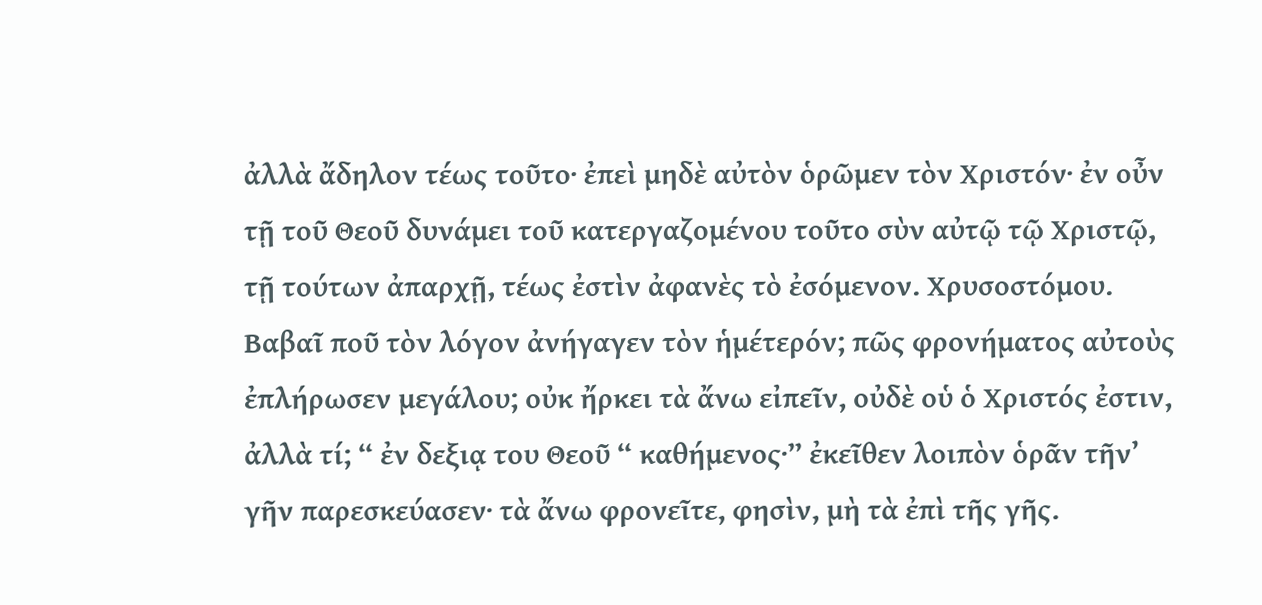ἀλλὰ ἄδηλον τέως τοῦτο· ἐπεὶ μηδὲ αὐτὸν ὁρῶμεν τὸν Χριστόν· ἐν οὖν τῇ τοῦ Θεοῦ δυνάμει τοῦ κατεργαζομένου τοῦτο σὺν αὐτῷ τῷ Χριστῷ, τῇ τούτων ἀπαρχῇ, τέως ἐστὶν ἀφανὲς τὸ ἐσόμενον. Χρυσοστόμου. Βαβαῖ ποῦ τὸν λόγον ἀνήγαγεν τὸν ἡμέτερόν; πῶς φρονήματος αὐτοὺς ἐπλήρωσεν μεγάλου; οὐκ ἤρκει τὰ ἄνω εἰπεῖν, οὐδὲ οὑ ὁ Χριστός ἐστιν, ἀλλὰ τί; “ ἐν δεξιᾳ του Θεοῦ “ καθήμενος·” ἐκεῖθεν λοιπὸν ὁρᾶν τῆν’ γῆν παρεσκεύασεν· τὰ ἄνω φρονεῖτε, φησὶν, μὴ τὰ ἐπὶ τῆς γῆς.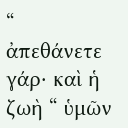“ ἀπεθάνετε γάρ· καὶ ἡ ζωὴ “ ὑμῶν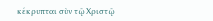κέκρυπται σὺν τῷ Χριστῷ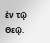ἐν τῷ Θεῷ.